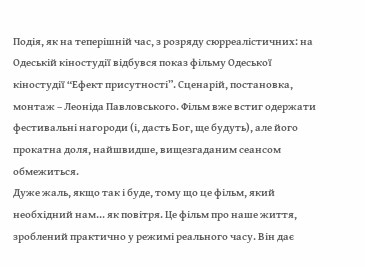Подія, як на теперішній час, з розряду сюрреалістичних: на Одеській кіностудії відбувся показ фільму Одеської кіностудії “Ефект присутності”. Сценарій, постановка, монтаж – Леоніда Павловського. Фільм вже встиг одержати фестивальні нагороди (і, дасть Бог, ще будуть), але його прокатна доля, найшвидше, вищезгаданим сеансом обмежиться.
Дуже жаль, якщо так і буде, тому що це фільм, який необхідний нам... як повітря. Це фільм про наше життя, зроблений практично у режимі реального часу. Він дає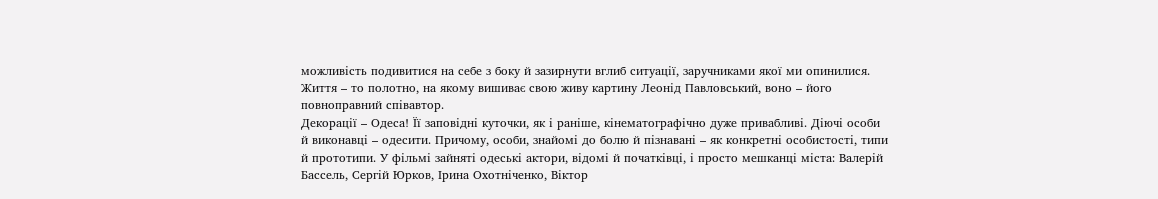можливість подивитися на себе з боку й зазирнути вглиб ситуації, заручниками якої ми опинилися. Життя – то полотно, на якому вишиває свою живу картину Леонід Павловський, воно – його повноправний співавтор.
Декорації – Одеса! Її заповідні куточки, як і раніше, кінематографічно дуже привабливі. Діючі особи й виконавці – одесити. Причому, особи, знайомі до болю й пізнавані – як конкретні особистості, типи й прототипи. У фільмі зайняті одеські актори, відомі й початківці, і просто мешканці міста: Валерій Бассель, Сергій Юрков, Ірина Охотніченко, Віктор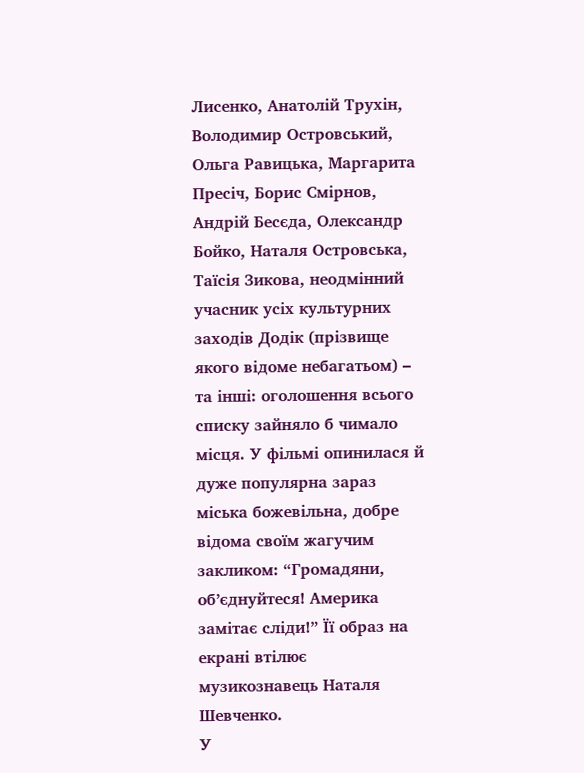Лисенко, Анатолій Трухін, Володимир Островський, Ольга Равицька, Маргарита Пресіч, Борис Смірнов, Андрій Бесєда, Олександр Бойко, Наталя Островська, Таїсія Зикова, неодмінний учасник усіх культурних заходів Додік (прізвище якого відоме небагатьом) – та інші: оголошення всього списку зайняло б чимало місця. У фільмі опинилася й дуже популярна зараз міська божевільна, добре відома своїм жагучим закликом: “Громадяни, об’єднуйтеся! Америка замітає сліди!” Її образ на екрані втілює музикознавець Наталя Шевченко.
У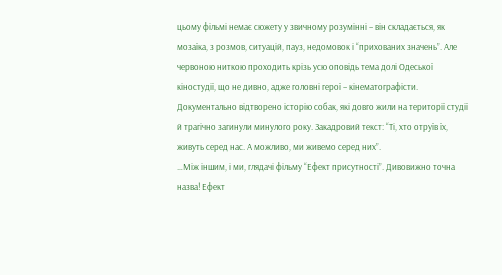цьому фільмі немає сюжету у звичному розумінні – він складається, як мозаїка, з розмов, ситуацій, пауз, недомовок і “прихованих значень”. Але червоною ниткою проходить крізь усю оповідь тема долі Одеської кіностудії, що не дивно, адже головні герої – кінематографісти. Документально відтворено історію собак, які довго жили на території студії й трагічно загинули минулого року. Закадровий текст: “Ті, хто отруїв їх, живуть серед нас. А можливо, ми живемо серед них”.
…Між іншим, і ми, глядачі фільму “Ефект присутності”. Дивовижно точна назва! Ефект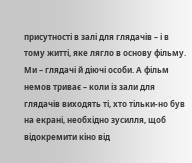присутності в залі для глядачів – і в тому житті, яке лягло в основу фільму. Ми – глядачі й діючі особи. А фільм немов триває – коли із зали для глядачів виходять ті, хто тільки-но був на екрані, необхідно зусилля, щоб відокремити кіно від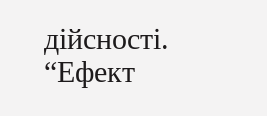дійсності.
“Ефект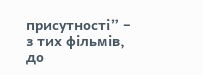присутності” – з тих фільмів, до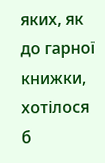яких, як до гарної книжки, хотілося б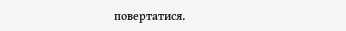повертатися.